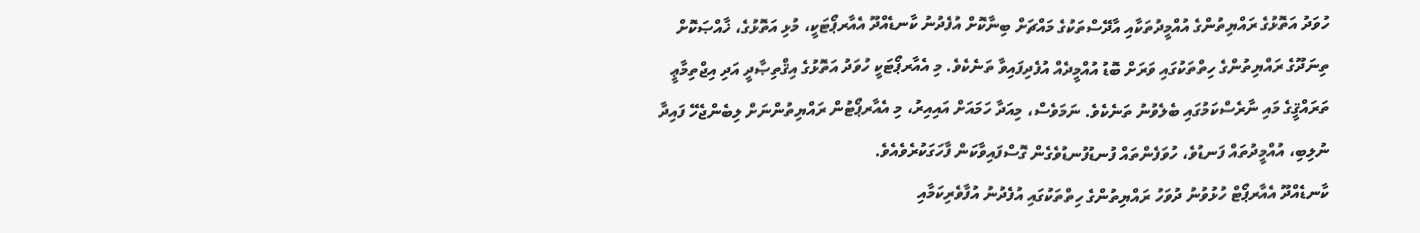ހުވަދު އަތޮޅުގެ ރައްޔިތުންގެ އުއްމީދުތަކާއި އާދޭސްތަކުގެ މައްޗަށް ބިނާކޮށް އުފެދުނު ކާނޑެއްދޫ އެއާރޕޯޓަކީ، މުޅި އަތޮޅުގެ، ޚާއްޞަކޮށް ތިނަދޫގެ ރައްޔިތުންގެ ހިތްތަކުގައި ވަރަށް ބޮޑު އުއްމީދެއް އުފެދިފައިވާ ތަނެކެވެ. މި އެއާރޕޯޓަކީ ހުވަދު އަތޮޅުގެ އިޤްތިޞާދީ އަދި އިޖްތިމާޢީ ތަރައްޤީގެ މައި ނާރެސްކަމުގައި ބެލެވުނު ތަނެކެވެ. ނަމަވެސް، މިއަދާ ހަމައަށް އައިއިރު، މި އެއާރޕޯޓުން ރައްޔިތުންނަށް ލިބެންޖެހޭ ފައިދާ ނުލިބި، އުއްމީދުތައް ފަނޑުވެ، ހުވަފެންތައް ފުނޑުފުނޑުވެގެން ގޮސްފައިވާކަން ފާހަގަކުރެވެއެވެ.
ކާނޑެއްދޫ އެއާރޕޯޓް ހުޅުވުނު ދުވަހު ރައްޔިތުންގެ ހިތްތަކުގައި އުފެދުނު އުފާވެރިކަމާއި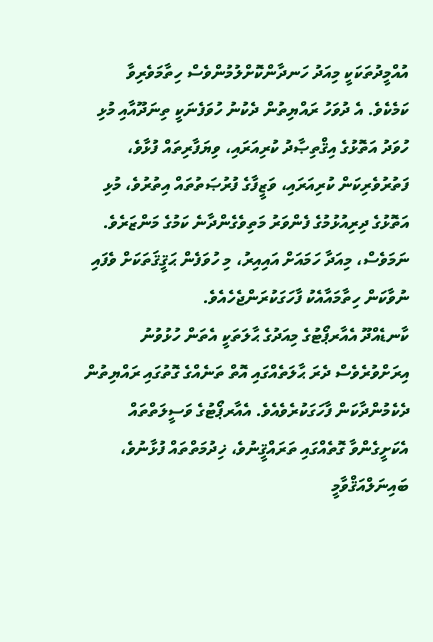އުއްމީދުތަކަކީ މިއަދު ހަނދާންކޮށްލުމުންވެސް ހިތާމަވެރިވާ ކަމެކެވެ. އެ ދުވަހު ރައްޔިތުން ދެކުނު ހުވަފެނަކީ ތިނަދޫއާއި މުޅި ހުވަދު އަތޮޅުގެ އިޤްތިޞާދު ކުރިއަރައި، ވިޔަފާރިތައް ފުޅާވެ، ފަތުރުވެރިކަން ކުރިއަރައި، ވަޒީފާގެ ފުރުޞަތުތައް އިތުރުވެ، މުޅި އަތޮޅުގެ ދިރިއުޅުމުގެ ފެންވަރު މަތިވެގެންދާނެ ކަމުގެ މަންޒަރެވެ. ނަމަވެސް، މިއަދާ ހަމައަށް އައިއިރު، މި ހުވަފެން ޙަޤީޤަތަކަށް ވެފައި ނުވާކަން ހިތާމައާއެކު ފާހަގަކުރަންޖެހެއެވެ.
ކާނޑެއްދޫ އެއާރޕޯޓުގެ މިއަދުގެ ޙާލަތަކީ އެތަން ހުޅުވުނު އިރަށްވުރެވެސް ދެރަ ޙާލަތެއްގައި އޮތް ތަނެއްގެ ގޮތުގައި ރައްޔިތުން ދެކެމުންދާކަން ފާހަގަކުރެވެއެވެ. އެއާރޕޯޓުގެ ވަސީލަތްތައް އެކަށީގެންވާ ގޮތެއްގައި ތަރައްޤީނުވެ، ޚިދުމަތްތައް ފުޅާނުވެ، ބައިނަލްއަޤްވާމީ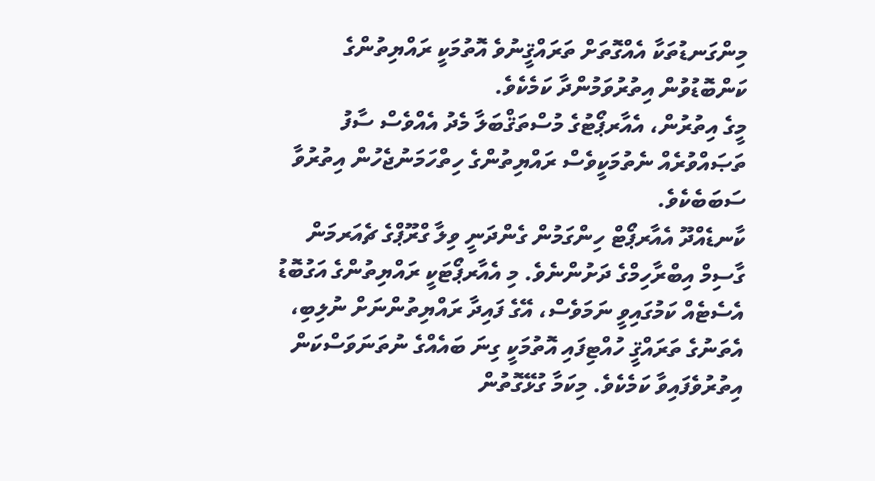މިންގަނޑުތަކާ އެއްގޮތަށް ތަރައްޤީނުވެ އޮތުމަކީ ރައްޔިތުންގެ ކަންބޮޑުވުން އިތުރުވަމުންދާ ކަމެކެވެ.
މީގެ އިތުރުން، އެއާރޕޯޓުގެ މުސްތަޤްބަލާ މެދު އެއްވެސް ސާފު ތަޞައްވުރެއް ނެތުމަކީވެސް ރައްޔިތުންގެ ހިތްހަމަނުޖެހުން އިތުރުވާ ސަބަބެކެވެ.
ކާނޑެއްދޫ އެއާރޕޯޓް ހިންގަމުން ގެންދަނީ ވިލާ ގްރޫޕްގެ ޗެއަރމަން ގާސިމް އިބްރާހިމްގެ ދަށުންނެވެ. މި އެއާރޕޯޓަކީ ރައްޔިތުންގެ އަގުބޮޑު އެސެޓެއް ކަމުގައިވީ ނަމަވެސް، އޭގެ ފައިދާ ރައްޔިތުންނަށް ނުލިބި، އެތަނުގެ ތަރައްޤީ ހުއްޓިފައި އޮތުމަކީ ގިނަ ބައެއްގެ ނުތަނަވަސްކަން އިތުރުވެފައިވާ ކަމެކެވެ. މިކަމާ ގުޅޭގޮތުން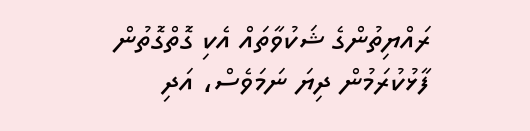ރައްޔިތުންގެ ޝަކުވާތައް އެކި ގޮތްގޮތުން ފާޅުކުރަމުން ދިޔަ ނަމަވެސް، އަދި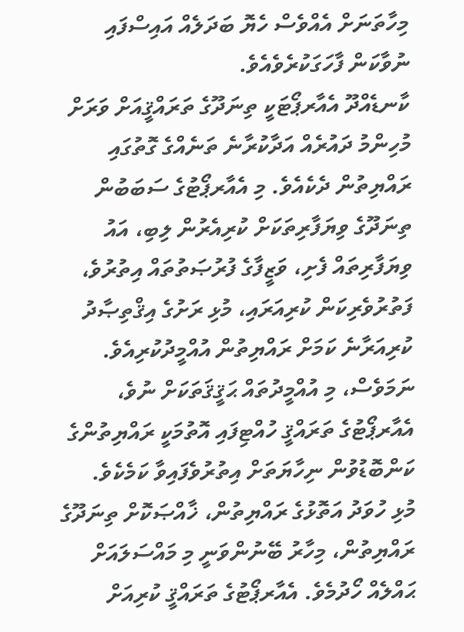މިހާތަނަށް އެއްވެސް ހެޔޮ ބަދަލެއް އައިސްފައި ނުވާކަން ފާހަގަކުރެވެއެވެ.
ކާނޑެއްދޫ އެއާރޕޯޓަކީ ތިނަދޫގެ ތަރައްޤީއަށް ވަރަށް މުހިންމު ދައުރެއް އަދާކުރާނެ ތަނެއްގެ ގޮތުގައި ރައްޔިތުން ދެކެއެވެ. މި އެއާރޕޯޓުގެ ސަބަބުން ތިނަދޫގެ ވިޔަފާރިތަކަށް ކުރިއެރުން ލިބި، އައު ވިޔަފާރިތައް ފެށި، ވަޒީފާގެ ފުރުޞަތުތައް އިތުރުވެ، ފަތުރުވެރިކަން ކުރިއަރައި، މުޅި ރަށުގެ އިޤްތިޞާދު ކުރިއަރާނެ ކަމަށް ރައްޔިތުން އުއްމީދުކުރިއެވެ. ނަމަވެސް، މި އުއްމީދުތައް ޙަޤީޤަތަކަށް ނުވެ، އެއާރޕޯޓުގެ ތަރައްޤީ ހުއްޓިފައި އޮތުމަކީ ރައްޔިތުންގެ ކަންބޮޑުވުން ނިހާޔަތަށް އިތުރުވެފައިވާ ކަމެކެވެ.
މުޅި ހުވަދު އަތޮޅުގެ ރައްޔިތުން، ޚާއްޞަކޮށް ތިނަދޫގެ ރައްޔިތުން، މިހާރު ބޭނުންވަނީ މި މައްސަލައަށް ޙައްލެއް ހޯދުމެވެ. އެއާރޕޯޓުގެ ތަރައްޤީ ކުރިއަށް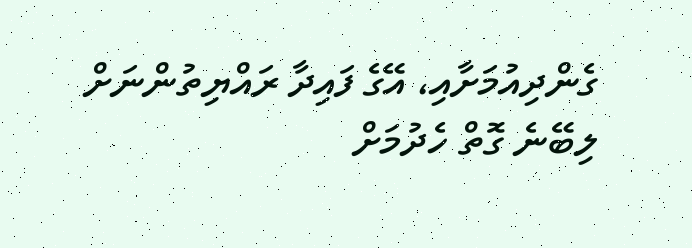ގެންދިއުމަށާއި، އޭގެ ފައިދާ ރައްޔިތުންނަށް ލިބޭނެ ގޮތް ހެދުމަށް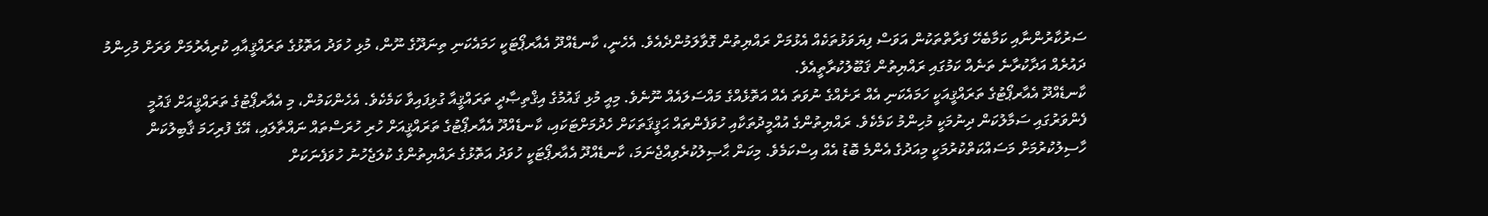ސަރުކާރުންނާއި ކަމާބެހޭ ފަރާތްތަކުން އަވަސް ފިޔަވަޅުތަކެއް އެޅުމަށް ރައްޔިތުން ގޮވާލަމުންދެއެވެ. އެހެނީ، ކާނޑެއްދޫ އެއާރޕޯޓަކީ ހަމައެކަނި ތިނަދޫގެ ނޫން، މުޅި ހުވަދު އަތޮޅުގެ ތަރައްޤީއާއި ކުރިއެރުމަށް ވަރަށް މުހިންމު ދައުރެއް އަދާކުރާނެ ތަނެއް ކަމުގައި ރައްޔިތުން ޤަބޫލުކުރާތީއެވެ.
ކާނޑެއްދޫ އެއާރޕޯޓުގެ ތަރައްޤީއަކީ ހަމައެކަނި އެއް ރަށެއްގެ ނުވަތަ އެއް އަތޮޅެއްގެ މައްސަލައެއް ނޫނެވެ. މިއީ މުޅި ޤައުމުގެ އިޤްތިޞާދީ ތަރައްޤީއާ ގުޅިފައިވާ ކަމެކެވެ. އެހެންކަމުން، މި އެއާރޕޯޓުގެ ތަރައްޤީއަށް ޤައުމީ ފެންވަރުގައި ސަމާލުކަން ދިނުމަކީ މުހިންމު ކަމެކެވެ. ރައްޔިތުންގެ އުއްމީދުތަކާއި ހުވަފެންތައް ޙަޤީޤަތަކަށް ހެދުމަށްޓަކައި، ކާނޑެއްދޫ އެއާރޕޯޓުގެ ތަރައްޤީއަށް ހުރި ހުރަސްތައް ނައްތާލައި، އޭގެ ފުރިހަމަ ޤާބިލުކަން ހާސިލުކުރުމަށް މަސައްކަތްކުރުމަކީ މިއަދުގެ އެންމެ ބޮޑު އެއް އިސްކަމެވެ. މިކަން ޙާޞިލުކުރެވިއްޖެނަމަ، ކާނޑެއްދޫ އެއާރޕޯޓަކީ ހުވަދު އަތޮޅުގެ ރައްޔިތުންގެ ކުލަޖެހުނު ހުވަފެނަކަށް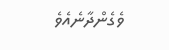ވެގެންދާނެއެވެ